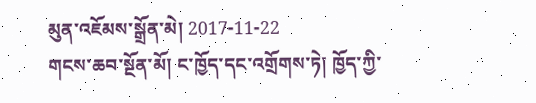མུན་འཇོམས་སྒྲོན་མེ། 2017-11-22
གངས་ཆབ་སྔོན་མོ། ང་ཁྱོད་དང་འགྲོགས་ཏེ། ཁྱོད་ཀྱི་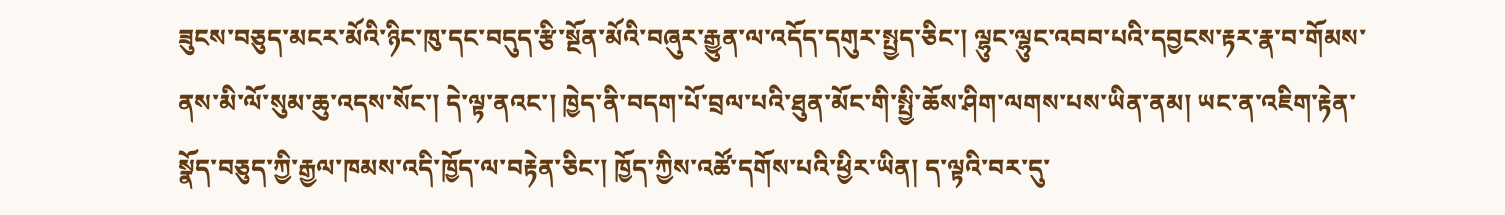ཟུངས་བཅུད་མངར་མོའི་ཉིང་ཁུ་དང་བདུད་རྩི་སྔོན་མོའི་བཞུར་རྒྱུན་ལ་འདོད་དགུར་སྤྱད་ཅིང་། ལྷུང་ལྷུང་འབབ་པའི་དབྱངས་རྟར་རྣ་བ་གོམས་ནས་མི་ལོ་སུམ་ཆུ་འདས་སོང་། དེ་ལྟ་ནའང་། ཁྱེད་ནི་བདག་པོ་བྲལ་པའི་ཐུན་མོང་གི་སྤྱི་ཆོས་ཤིག་ལགས་པས་ཡིན་ནམ། ཡང་ན་འཇིག་རྟེན་སྣོད་བཅུད་ཀྱི་རྒྱལ་ཁམས་འདི་ཁྱོད་ལ་བརྟེན་ཅིང་། ཁྱོད་ཀྱིས་འཚོ་དགོས་པའི་ཕྱིར་ཡིན། ད་ལྟའི་བར་དུ་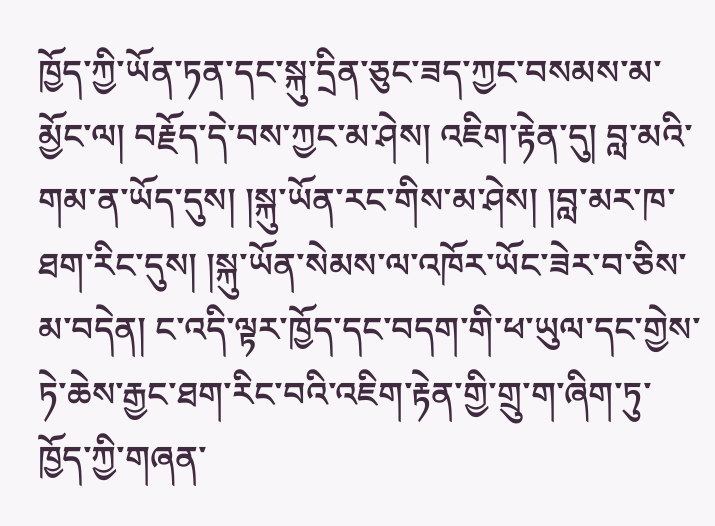ཁྱོད་ཀྱི་ཡོན་ཏན་དང་སྐུ་དྲིན་ཅུང་ཟད་ཀྱང་བསམས་མ་མྱོང་ལ། བརྗོད་དེ་བས་ཀྱང་མ་ཤེས། འཇིག་རྟེན་དུ། བླ་མའི་གམ་ན་ཡོད་དུས། །སྐུ་ཡོན་རང་གིས་མ་ཤེས། །བླ་མར་ཁ་ཐག་རིང་དུས། །སྐུ་ཡོན་སེམས་ལ་འཁོར་ཡོང་ཟེར་བ་ཅིས་མ་བདེན། ང་འདི་ལྟར་ཁྱོད་དང་བདག་གི་ཕ་ཡུལ་དང་གྱེས་ཏེ་ཆེས་རྒྱང་ཐག་རིང་བའི་འཇིག་རྟེན་གྱི་གྲུ་ག་ཞིག་ཏུ་ཁྱོད་ཀྱི་གཞན་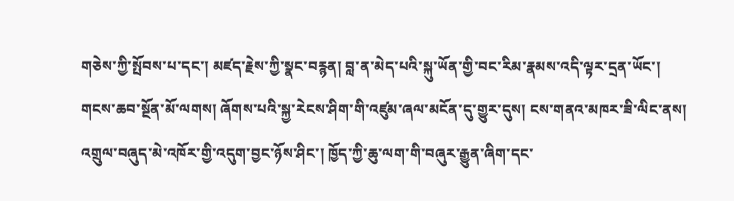གཅེས་ཀྱི་སྤོབས་པ་དང་། མཛད་རྗེས་ཀྱི་སྣང་བརྙན། བླ་ན་མེད་པའི་སྐུ་ཡོན་གྱི་བང་རིམ་རྣམས་འདི་ལྟར་དྲན་ཡོང་།
གངས་ཆབ་སྔོན་མོ་ལགས། ཞོགས་པའི་སྐྱ་རེངས་ཤིག་གི་འཛུམ་ཞལ་མངོན་དུ་གྱུར་དུས། ངས་གནའ་མཁར་ཟི་ལིང་ནས། འགྲུལ་བཞུད་མེ་འཁོར་གྱི་འདུག་བྱང་ཉོས་ཤིང་། ཁྱོད་ཀྱི་ཆུ་ལག་གི་བཞུར་རྒྱུན་ཞིག་དང་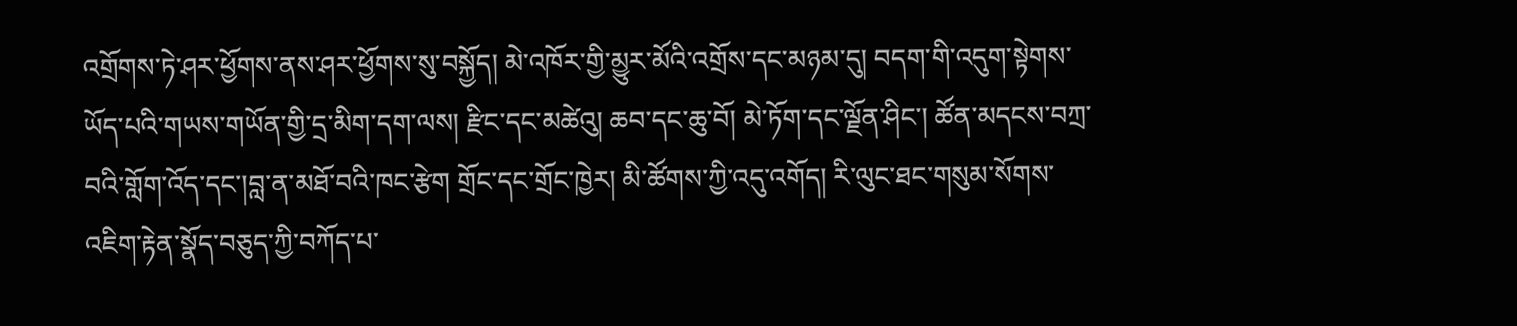འགྲོགས་ཏེ་ཤར་ཕྱོགས་ནས་ཤར་ཕྱོགས་སུ་བསྐྱོད། མེ་འཁོར་གྱི་མྱུར་མོའི་འགྲོས་དང་མཉམ་དུ། བདག་གི་འདུག་སྟེགས་ཡོད་པའི་གཡས་གཡོན་གྱི་དྲ་མིག་དག་ལས། རྫིང་དང་མཚེའུ། ཆབ་དང་ཆུ་བོ། མེ་ཏོག་དང་ལྗོན་ཤིང་། ཚོན་མདངས་བཀྲ་བའི་གློག་འོད་དང་།བླ་ན་མཐོ་བའི་ཁང་རྩེག གྲོང་དང་གྲོང་ཁྱེར། མི་ཚོགས་ཀྱི་འདུ་འགོད། རི་ལུང་ཐང་གསུམ་སོགས་འཇིག་རྟེན་སྣོད་བཅུད་ཀྱི་བཀོད་པ་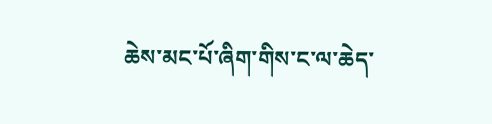ཆེས་མང་པོ་ཞིག་གིས་ང་ལ་ཆེད་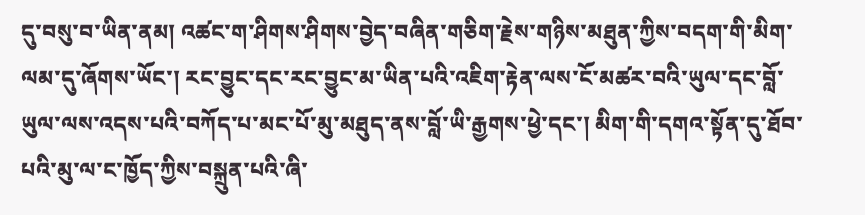དུ་བསུ་བ་ཡིན་ནམ། འཚང་ག་ཤིགས་ཤིགས་བྱེད་བཞིན་གཅིག་རྗེས་གཉིས་མཐུན་ཀྱིས་བདག་གི་མིག་ལམ་དུ་ཞོགས་ཡོང་། རང་བྱུང་དང་རང་བྱུང་མ་ཡིན་པའི་འཇིག་རྟེན་ལས་ངོ་མཚར་བའི་ཡུལ་དང་བློ་ཡུལ་ལས་འདས་པའི་བཀོད་པ་མང་པོ་མུ་མཐུད་ནས་བློ་ཡི་རྒྱགས་ཕྱེ་དང་། མིག་གི་དགའ་སྟོན་དུ་ཐོབ་པའི་མུ་ལ་ང་ཁྱོད་ཀྱིས་བསྐྲུན་པའི་ཞི་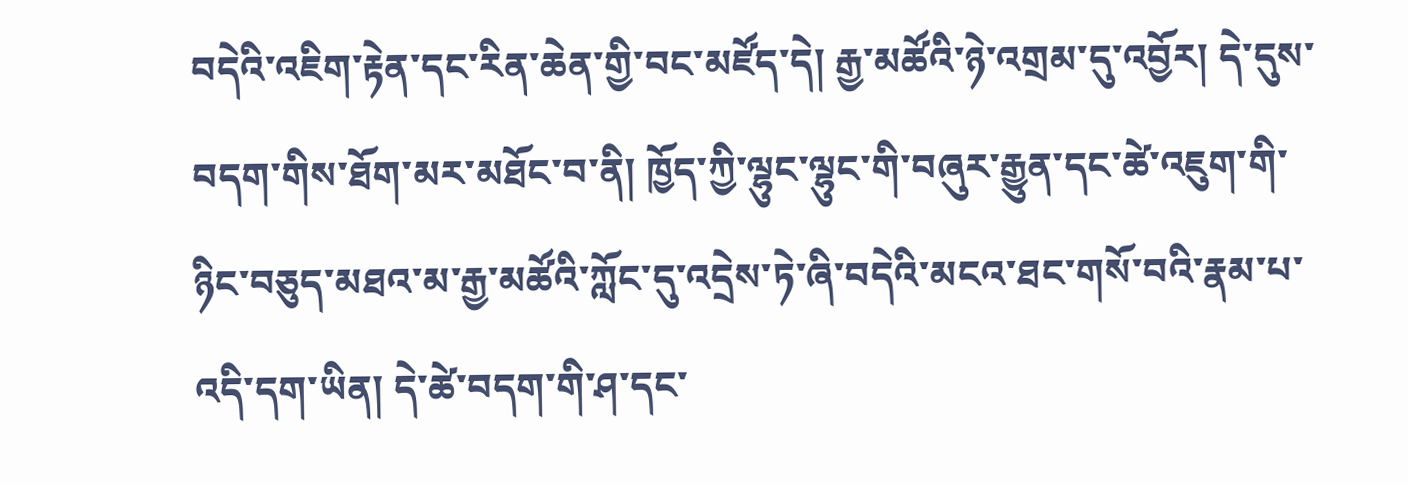བདེའི་འཇིག་རྟེན་དང་རིན་ཆེན་གྱི་བང་མཛོད་དེ། རྒྱ་མཚོའི་ཉེ་འགྲམ་དུ་འབྱོར། དེ་དུས་བདག་གིས་ཐོག་མར་མཐོང་བ་ནི། ཁྱོད་ཀྱི་ལྷུང་ལྷུང་གི་བཞུར་རྒྱུན་དང་ཚེ་འཇུག་གི་ཉིང་བཅུད་མཐའ་མ་རྒྱ་མཚོའི་ཀློང་དུ་འདྲེས་ཏེ་ཞི་བདེའི་མངའ་ཐང་གསོ་བའི་རྣམ་པ་འདི་དག་ཡིན། དེ་ཚེ་བདག་གི་ཤ་དང་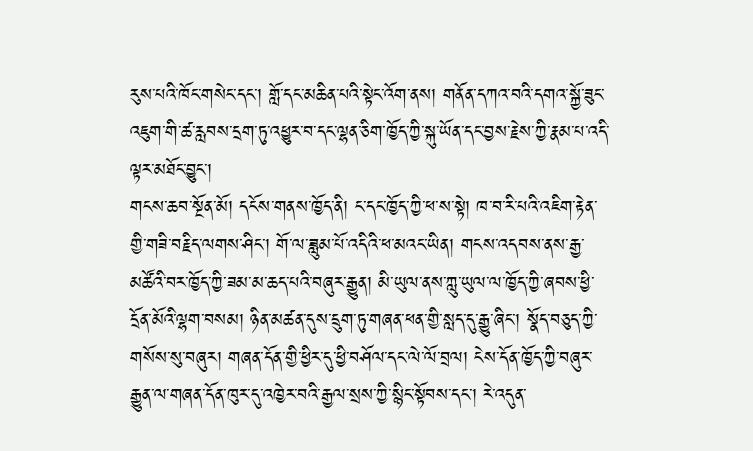རུས་པའི་ཁོང་གསེང་དང་། གློ་དང་མཆིན་པའི་སྟེང་འོག་ནས། གནོན་དཀའ་བའི་དགའ་སྐྱོ་ཟུང་འཇུག་གི་ཚ་རླབས་དྲག་ཏུ་འཕྱུར་བ་དང་ལྷན་ཅིག་ཁྱོད་ཀྱི་སྐུ་ཡོན་དང་བྱས་རྗེས་ཀྱི་རྣམ་པ་འདི་ལྟར་མཐོང་བྱུང་།
གངས་ཆབ་སྔོན་མོ། དངོས་གནས་ཁྱོད་ནི། ང་དང་ཁྱོད་ཀྱི་ཕ་ས་སྟེ། ཁ་བ་རི་པའི་འཇིག་རྟེན་གྱི་གཟི་བརྗིད་ལགས་ཤིང་། གོ་ལ་ཟླུམ་པོ་འདིའི་ཕ་མའང་ཡིན། གངས་འདབས་ནས་རྒྱ་མཚོའི་བར་ཁྱོད་ཀྱི་ཟམ་མ་ཆད་པའི་བཞུར་རྒྱུན། མི་ཡུལ་ནས་ཀླུ་ཡུལ་ལ་ཁྱོད་ཀྱི་ཞབས་ཕྱི་དྲོན་མོའི་ལྷག་བསམ། ཉིན་མཚན་དུས་དྲུག་ཏུ་གཞན་ཕན་གྱི་སླད་དུ་རྒྱུ་ཞིང་། སྣོད་བཅུད་ཀྱི་གསོས་སུ་བཞུར། གཞན་དོན་གྱི་ཕྱིར་དུ་ཕྱི་བཤོལ་དང་ལེ་ལོ་བྲལ། ངེས་དོན་ཁྱོད་ཀྱི་བཞུར་རྒྱུན་ལ་གཞན་དོན་ཁུར་དུ་འཁྱེར་བའི་རྒྱལ་སྲས་ཀྱི་སྙིང་སྟོབས་དང་། རེ་འདུན་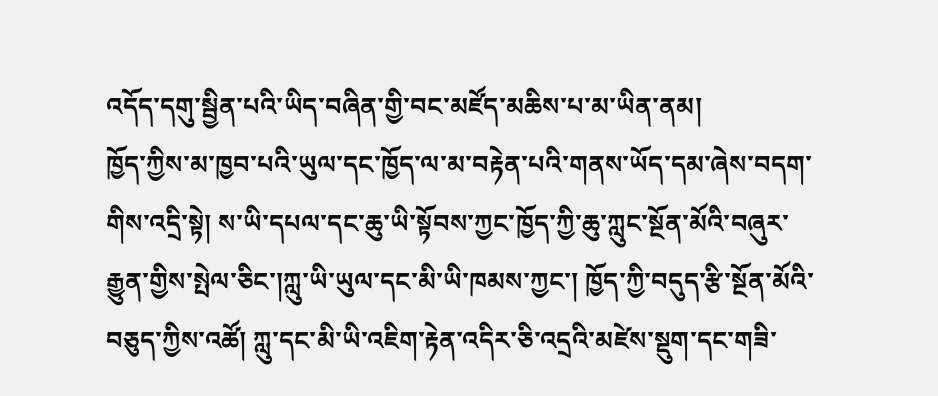འདོད་དགུ་སྦྱིན་པའི་ཡིད་བཞིན་གྱི་བང་མཛོད་མཆིས་པ་མ་ཡིན་ནམ།
ཁྱོད་ཀྱིས་མ་ཁྱབ་པའི་ཡུལ་དང་ཁྱོད་ལ་མ་བརྟེན་པའི་གནས་ཡོད་དམ་ཞེས་བདག་གིས་འདྲི་སྟེ། ས་ཡི་དཔལ་དང་ཆུ་ཡི་སྟོབས་ཀྱང་ཁྱོད་ཀྱི་ཆུ་ཀླུང་སྔོན་མོའི་བཞུར་རྒྱུན་གྱིས་སྤེལ་ཅིང་།ཀླུ་ཡི་ཡུལ་དང་མི་ཡི་ཁམས་ཀྱང་། ཁྱོད་ཀྱི་བདུད་རྩི་སྔོན་མོའི་བཅུད་ཀྱིས་འཚོ། ཀླུ་དང་མི་ཡི་འཇིག་རྟེན་འདིར་ཅི་འདྲའི་མཛེས་སྡུག་དང་གཟི་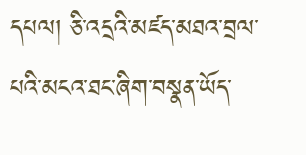དཔལ། ཅི་འདྲའི་མཛད་མཐའ་བྲལ་པའི་མངའ་ཐང་ཞིག་བསྣན་ཡོད་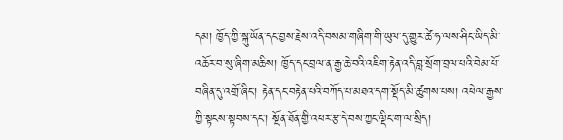དམ། ཁྱོད་ཀྱི་སྐུ་ཡོན་དང་བྱས་རྗེས་འདི་བསམ་གཞིག་གི་ཡུལ་དུ་གྱུར་ཚེ་ཧ་ལས་ཤིང་ཡིད་མི་འཆོར་བ་སུ་ཞིག་མཆིས། ཁྱོད་དང་བྲལ་ན་རྒྱ་ཆེ་བའི་འཇིག་རྟེན་འདི་བླ་སྲོག་བྲལ་པའི་བེམ་པོ་བཞིན་དུ་འགྲོ་ཞིང་། རྟེན་དང་བརྟེན་པའི་བཀོད་པ་མཐའ་དག་སྡོད་མི་ཚུགས་པས། འཕེལ་རྒྱས་ཀྱི་སྟངས་སྟབས་དང་། སྔོན་ཐོན་གྱི་འཕར་རྩ་དེ་བས་ཀྱང་ལྡིང་ག་ལ་སྲིད།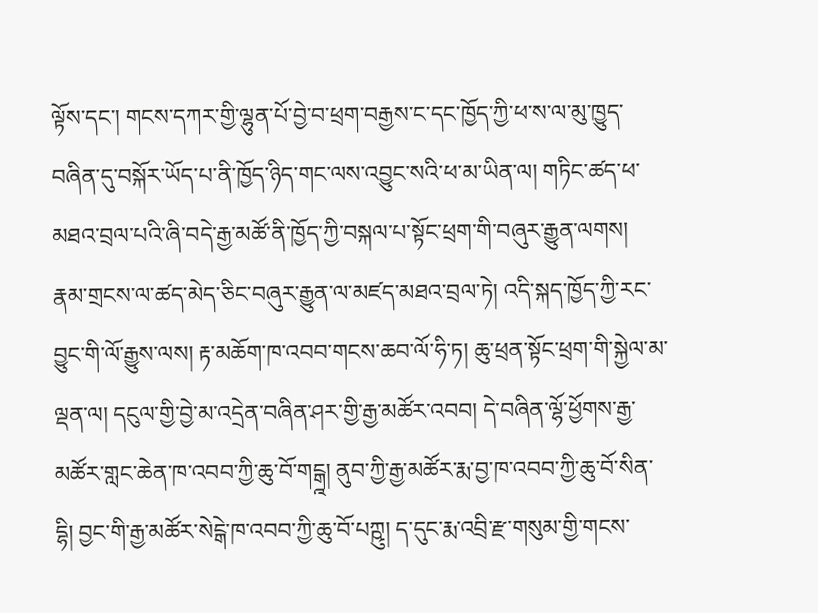ལྟོས་དང་། གངས་དཀར་གྱི་ལྷུན་པོ་བྱེ་བ་ཕྲག་བརྒྱས་ང་དང་ཁྱོད་ཀྱི་ཕ་ས་ལ་མུ་ཁྱུད་བཞིན་དུ་བསྐོར་ཡོད་པ་ནི་ཁྱོད་ཉིད་གང་ལས་འབྱུང་སའི་ཕ་མ་ཡིན་ལ། གཏིང་ཚད་ཕ་མཐའ་བྲལ་པའི་ཞི་བདེ་རྒྱ་མཚོ་ནི་ཁྱོད་ཀྱི་བསྐལ་པ་སྟོང་ཕྲག་གི་བཞུར་རྒྱུན་ལགས། རྣམ་གྲངས་ལ་ཚད་མེད་ཅིང་བཞུར་རྒྱུན་ལ་མཛད་མཐའ་བྲལ་ཏེ། འདི་སྐད་ཁྱོད་ཀྱི་རང་བྱུང་གི་ལོ་རྒྱུས་ལས། རྟ་མཆོག་ཁ་འབབ་གངས་ཆབ་ལོ་ཧི་ཏ། ཆུ་ཕྲན་སྟོང་ཕྲག་གི་སྐྱེལ་མ་ལྡན་ལ། དངུལ་གྱི་བྱེ་མ་འདྲེན་བཞིན་ཤར་གྱི་རྒྱ་མཚོར་འབབ། དེ་བཞིན་ལྷོ་ཕྱོགས་རྒྱ་མཚོར་གླང་ཆེན་ཁ་འབབ་ཀྱི་ཆུ་བོ་གངྒྰ། ནུབ་ཀྱི་རྒྱ་མཚོར་རྨ་བྱ་ཁ་འབབ་ཀྱི་ཆུ་བོ་སིན་དྷི། བྱང་གི་རྒྱ་མཚོར་སེངྒེ་ཁ་འབབ་ཀྱི་ཆུ་བོ་པཀྵུ། ད་དུང་རྨ་འབྲི་རྫ་གསུམ་གྱི་གངས་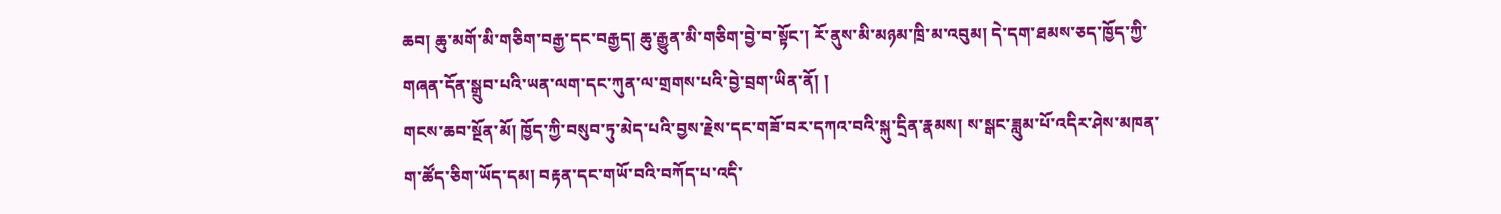ཆབ། ཆུ་མགོ་མི་གཅིག་བརྒྱ་དང་བརྒྱད། ཆུ་རྒྱུན་མི་གཅིག་བྱེ་བ་སྟོང་། རོ་ནུས་མི་མཉམ་ཁྲི་མ་འབུམ། དེ་དག་ཐམས་ཅད་ཁྱོད་ཀྱི་གཞན་དོན་སྒྲུབ་པའི་ཡན་ལག་དང་ཀུན་ལ་གྲགས་པའི་བྱེ་བྲག་ཡིན་ནོ། །
གངས་ཆབ་སྔོན་མོ། ཁྱོད་ཀྱི་བསུབ་ཏུ་མེད་པའི་བྱས་རྗེས་དང་གཟོ་བར་དཀའ་བའི་སྐུ་དྲིན་རྣམས། ས་སྒང་ཟླུམ་པོ་འདིར་ཤེས་མཁན་ག་ཚོད་ཅིག་ཡོད་དམ། བརྟན་དང་གཡོ་བའི་བཀོད་པ་འདི་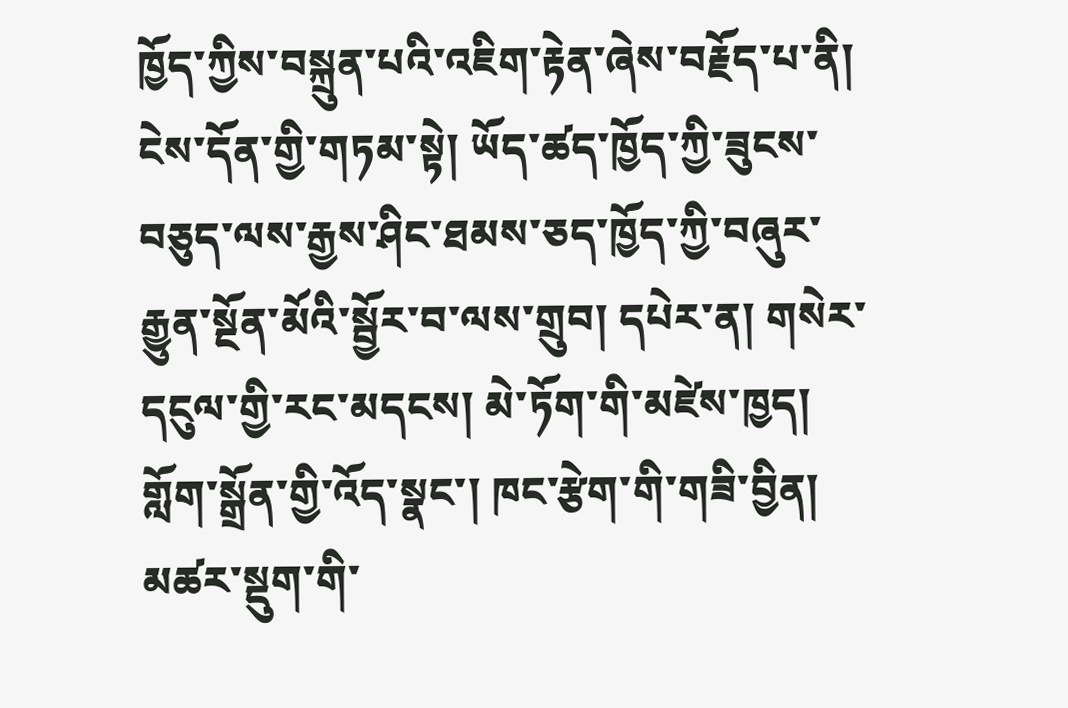ཁྱོད་ཀྱིས་བསྐྲུན་པའི་འཇིག་རྟེན་ཞེས་བརྗོད་པ་ནི། ངེས་དོན་གྱི་གཏམ་སྟེ། ཡོད་ཚད་ཁྱོད་ཀྱི་ཟུངས་བཅུད་ལས་རྒྱས་ཤིང་ཐམས་ཅད་ཁྱོད་ཀྱི་བཞུར་རྒྱུན་སྔོན་མོའི་སྦྱོར་བ་ལས་གྲུབ། དཔེར་ན། གསེར་དངུལ་གྱི་རང་མདངས། མེ་ཏོག་གི་མཛེས་ཁྱད། གློག་སྒྲོན་གྱི་འོད་སྣང་། ཁང་རྩེག་གི་གཟི་བྱིན། མཚར་སྡུག་གི་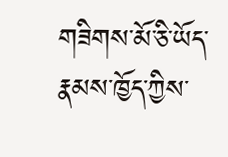གཟིགས་མོ་ཅི་ཡོད་རྣམས་ཁྱོད་ཀྱིས་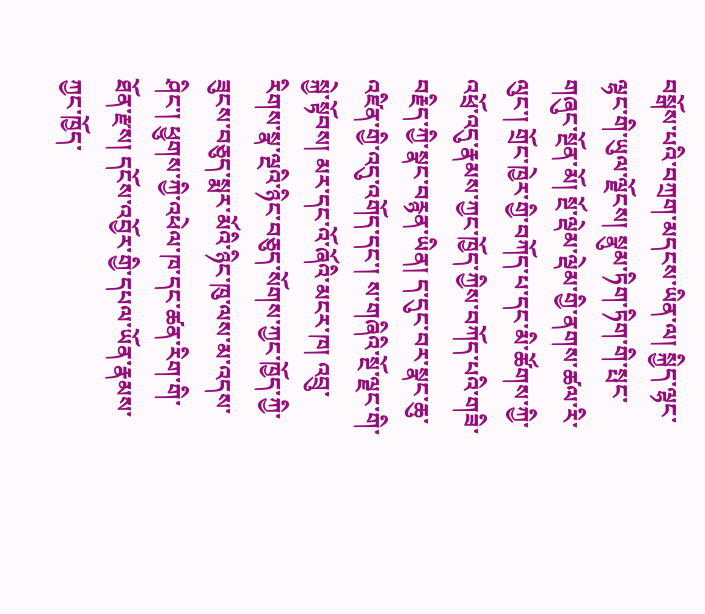བསྒོས་པའི་བཀྲག་མདངས་ཡིན་ལ། སྐྱིད་ལྷང་ལྷང་གི་ཡུལ་ལྗོངས། སྣུམ་ཏིག་ཏིག་གི་སྤང་གཞུང་སྔོན་མོ། སྔོ་ལྡེམ་ལྡེམ་གྱི་ནགས་ཚལ་རི་ལུང་། གྲོང་ཁྱེར་གྱི་བཀོད་པ་དང་མི་ཚོགས་ཀྱི་འཕྲོ་འདུ་རྣམས་ཀྱང་ཁྱོད་ཀྱིས་བཀོད་པའི་གཟི་བརྗིད་ཀྱི་སྣང་བརྙན་ཡིན། ད་དུང་བར་སྣང་ཆུ་འཛིན་གྱི་འདུ་འགོད་དང་། ས་གཞིའི་སྔོ་ལྗང་གི་སྐྱེ་སྟོབས། མར་དང་འོ་ཞོའི་མངར་ཁ། འབྲུ་རིགས་སྣ་ལྔའི་ཉིང་བཅུད་སོགས་ཀྱང་ཁྱོད་ཀྱི་ཟུངས་བཅུད་སྨར་མོའི་ཉིང་ཁུ་ལས་མ་འདས་ཤིང་། ཕྱུགས་ཀྱི་འཕེལ་ཁ་དང་ཚན་རིག་གི་ཐོན་རྫས། དངོས་འབྱོར་གྱི་དཔལ་ཡོན་རྣམས་ཀྱང་ཁྱོད་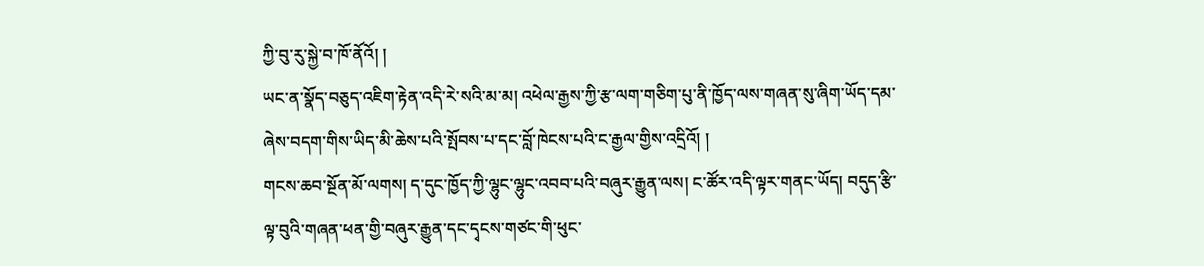ཀྱི་བུ་རུ་སྐྱེ་བ་ཁོ་ནོའོ། །
ཡང་ན་སྣོད་བཅུད་འཇིག་རྟེན་འདི་རེ་སའི་མ་མ། འཕེལ་རྒྱས་ཀྱི་རྩ་ལག་གཅིག་པུ་ནི་ཁྱོད་ལས་གཞན་སུ་ཞིག་ཡོད་དམ་ཞེས་བདག་གིས་ཡིད་མི་ཆེས་པའི་སྤོབས་པ་དང་བློ་ཁེངས་པའི་ང་རྒྱལ་གྱིས་འདྲིའོ། །
གངས་ཆབ་སྔོན་མོ་ལགས། ད་དུང་ཁྱོད་ཀྱི་ལྷུང་ལྷུང་འབབ་པའི་བཞུར་རྒྱུན་ལས། ང་ཚོར་འདི་ལྟར་གནང་ཡོད། བདུད་རྩི་ལྟ་བུའི་གཞན་ཕན་གྱི་བཞུར་རྒྱུན་དང་དྭངས་གཙང་གི་ཕུང་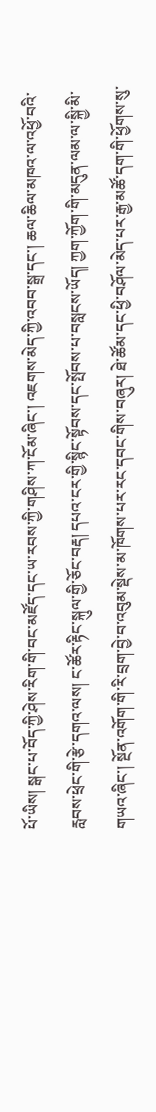པོ་ཡིས། སྒང་པ་བོད་ཀྱི་ཤེས་རིག་གི་བང་མཛོད་དང་ཡ་རབས་ཀྱི་གཤིས་ཀ་ངོམ་ཞིང་། འཇགས་མེད་ཀྱི་འབབ་སྒྲ་དང་། ཆལ་ཆིལ་མཁའ་ལ་འཕྱོ་བའི་རླབས་ཕྲེང་གི་རྩེ་དགའ་ལས། ང་ཚོར་རྟིང་སྐུལ་གྱི་ཅོང་བརྡ། དཔའ་ངར་གྱི་སྙིང་སྟོབས་དང་སྤོབས་པ་བསླངས་ཡོད། ཀྱག་ཀྱོག་གི་མདུན་ལམ་ལ་སྐྱི་མི་གཡའ་ཞིང་། སྔོན་འགོག་གི་རི་བྲག་བྱེ་བ་འབུམ་སྡེས་མ་ཁོགས་པར་རང་དབང་གིས་བཞུར། ཐེ་ཚོམ་དང་ཕྱི་བཤོལ་མེད་པར་རྒྱ་མཚོ་དག་གི་ཕྱོགས་སུ་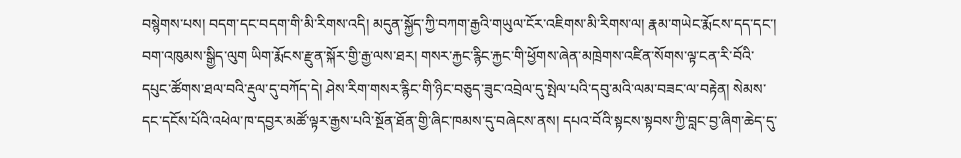བསྙེགས་པས། བདག་དང་བདག་གི་མི་རིགས་འདི། མདུན་སྐྱོད་ཀྱི་བཀག་རྒྱའི་གཡུལ་ངོར་འཇིགས་མི་རིགས་ལ། རྣམ་གཡེང་རྨོངས་དད་དང་། བག་འཁུམས་སྒྱིད་ལུག ཡིག་རྨོངས་རྫུན་སྐོར་གྱི་རྒྱ་ལས་ཐར། གསར་རྐྱང་རྙིང་རྐྱང་གི་ཕྱོགས་ཞེན་མཁྲེགས་འཛིན་སོགས་ལྟ་ངན་རི་བོའི་དཔུང་ཚོགས་ཐལ་བའི་རྡུལ་དུ་བཀོད་དེ། ཤེས་རིག་གསར་རྙིང་གི་ཉིང་བཅུད་ཟུང་འབྲེལ་དུ་སྤེལ་པའི་དབུ་མའི་ལམ་བཟང་ལ་བརྟེན། སེམས་དང་དངོས་པོའི་འཕེལ་ཁ་དབྱར་མཚོ་ལྟར་རྒྱས་པའི་སྔོན་ཐོན་གྱི་ཞིང་ཁམས་དུ་བཞེངས་ནས། དཔའ་བོའི་སྟངས་སྟབས་ཀྱི་བླང་བྱ་ཞིག་ཆེད་དུ་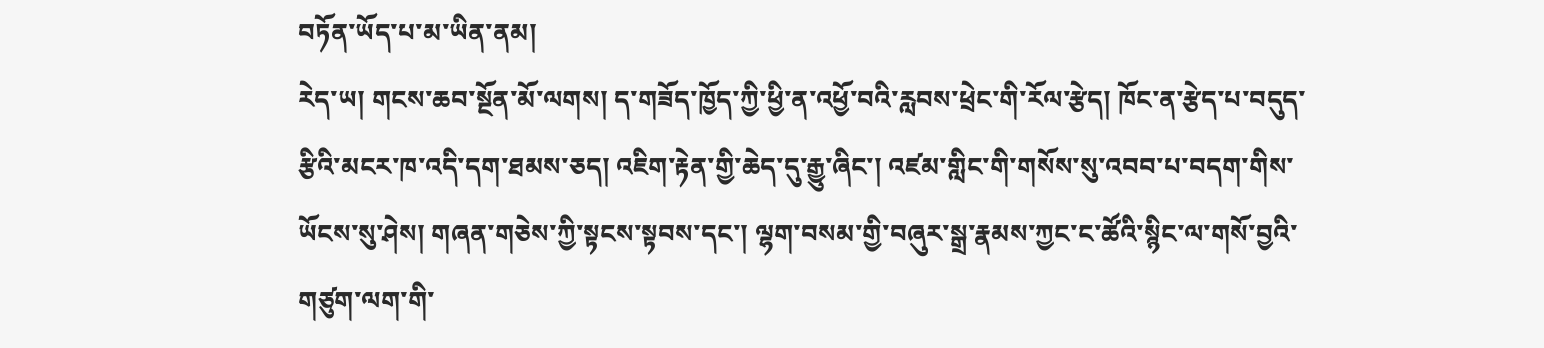བཏོན་ཡོད་པ་མ་ཡིན་ནམ།
རེད་ཡ། གངས་ཆབ་སྔོན་མོ་ལགས། ད་གཟོད་ཁྱོད་ཀྱི་ཕྱི་ན་འཕྱོ་བའི་རླབས་ཕྲེང་གི་རོལ་རྩེད། ཁོང་ན་རྩེད་པ་བདུད་རྩིའི་མངར་ཁ་འདི་དག་ཐམས་ཅད། འཇིག་རྟེན་གྱི་ཆེད་དུ་རྒྱུ་ཞིང་། འཛམ་གླིང་གི་གསོས་སུ་འབབ་པ་བདག་གིས་ཡོངས་སུ་ཤེས། གཞན་གཅེས་ཀྱི་སྟངས་སྟབས་དང་། ལྷག་བསམ་གྱི་བཞུར་སྒྲ་རྣམས་ཀྱང་ང་ཚོའི་སྙིང་ལ་གསོ་བྱའི་གཙུག་ལག་གི་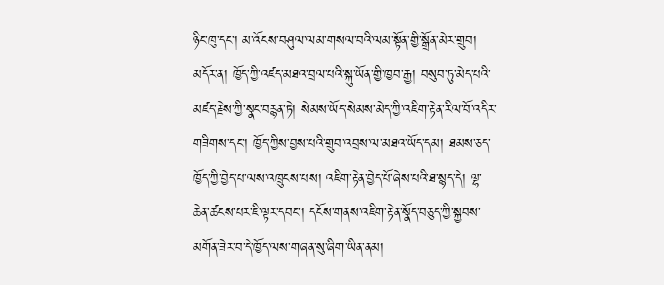ཉིང་ཁུ་དང་། མ་འོངས་བཤུལ་ལམ་གསལ་བའི་ལམ་སྟོན་གྱི་སྒྲོན་མེར་གྲུབ།
མདོར་ན། ཁྱོད་ཀྱི་འཛད་མཐའ་བྲལ་པའི་སྐུ་ཡོན་གྱི་ཁྱབ་རྒྱ། བསུབ་ཏུ་མེད་པའི་མཛད་རྗེས་ཀྱི་སྣང་བརྙན་ཏེ། སེམས་ཡོད་སེམས་མེད་ཀྱི་འཇིག་རྟེན་རིལ་བོ་འདིར་གཟིགས་དང་། ཁྱོད་ཀྱིས་བྱས་པའི་གྲུབ་འབྲས་ལ་མཐའ་ཡོད་དམ། ཐམས་ཅད་ཁྱོད་ཀྱི་བྱེད་པ་ལས་འཁྲུངས་པས། འཇིག་རྟེན་བྱེད་པོ་ཞེས་པའི་ཐ་སྙད་དེ། ལྷ་ཆེན་ཚངས་པར་ཇི་ལྟར་དབང་། དངོས་གནས་འཇིག་རྟེན་སྣོད་བཅུད་ཀྱི་སྐྱབས་མགོན་ཟེར་བ་དེ་ཁྱོད་ལས་གཞན་སུ་ཞིག་ཡིན་ནམ།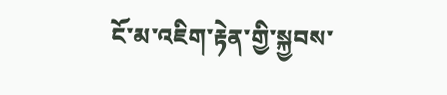ངོ་མ་འཇིག་རྟེན་གྱི་སྐྱབས་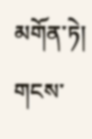མགོན་ཏེ། གངས་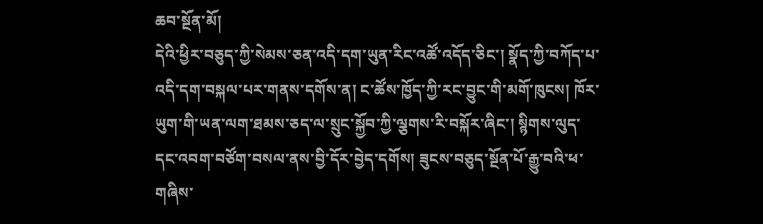ཆབ་སྔོན་མོ།
དེའི་ཕྱིར་བཅུད་ཀྱི་སེམས་ཅན་འདི་དག་ཡུན་རིང་འཚོ་འདོད་ཅིང་། སྣོད་ཀྱི་བཀོད་པ་འདི་དག་བསྐལ་པར་གནས་དགོས་ན། ང་ཚོས་ཁྱོད་ཀྱི་རང་བྱུང་གི་མགོ་ཁུངས། ཁོར་ཡུག་གི་ཡན་ལག་ཐམས་ཅད་ལ་སྲུང་སྐྱོབ་ཀྱི་ལྕགས་རི་བསྐོར་ཞིང་། སྙིགས་ལུད་དང་འབག་བཙོག་བསལ་ནས་བྱི་དོར་བྱེད་དགོས། ཟུངས་བཅུད་སྔོན་པོ་རྒྱུ་བའི་ཕ་གཞིས་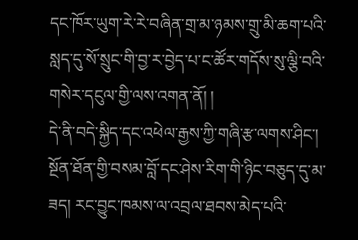དང་ཁོར་ཡུག་རེ་རེ་བཞིན་གྲ་མ་ཉམས་གྲུ་མི་ཆག་པའི་སླད་དུ་སོ་སྲུང་གི་བྱ་ར་བྱེད་པ་ང་ཚོར་གདོས་སུ་ལྕི་བའི་གསེར་དངུལ་གྱི་ལས་འགན་ནོ། །
དེ་ནི་བདེ་སྐྱིད་དང་འཕེལ་རྒྱས་ཀྱི་གཞི་རྩ་ལགས་ཤིང་། སྔོན་ཐོན་གྱི་བསམ་བློ་དང་ཤེས་རིག་གི་ཉིང་བཅུད་དུ་མ་ཟད། རང་བྱུང་ཁམས་ལ་འབྲལ་ཐབས་མེད་པའི་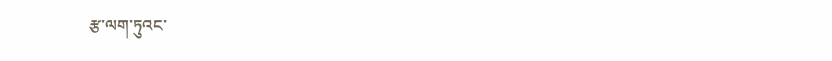རྩ་ལག་ཏུའང་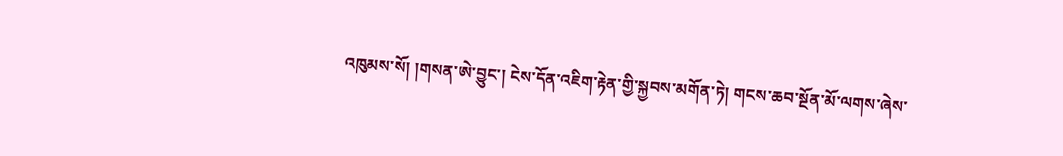འཁུམས་སོ། །གསན་ཨེ་བྱུང་། ངེས་དོན་འཇིག་རྟེན་གྱི་སྐྱབས་མགོན་ཏེ། གངས་ཆབ་སྔོན་མོ་ལགས་ཞེས་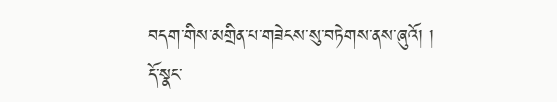བདག་གིས་མགྲིན་པ་གཟེངས་སུ་བཏེགས་ནས་ཞུའོ། །
དོ་སྣང་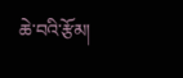ཆེ་བའི་རྩོམ།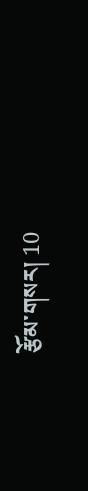རྩོམ་གསར། 10